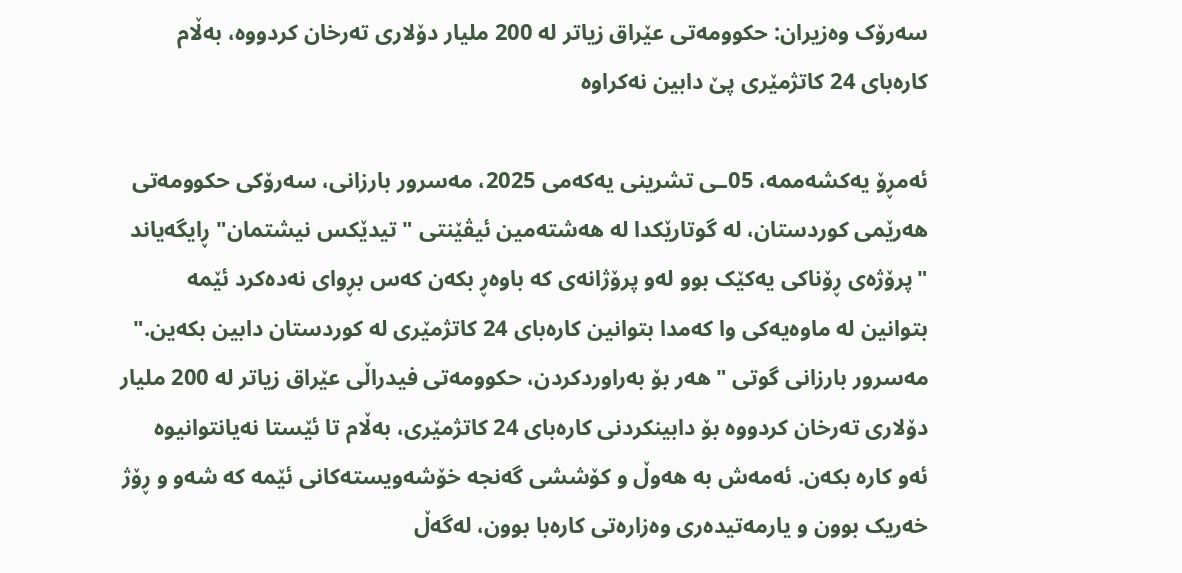سەرۆک وەزیران: حکوومەتی عێراق زیاتر لە 200 ملیار دۆلاری تەرخان کردووە، بەڵام کارەبای 24 کاتژمێری پێ دابین نەکراوە

ئەمڕۆ یەکشەممە، 05ـی تشرینی یەکەمی 2025، مەسرور بارزانی، سەرۆکی حکوومەتی هەرێمی کوردستان، لە گوتارێکدا لە ھەشتەمین ئیڤێنتی "تیدێکس نیشتمان" ڕایگەیاند "پرۆژەی ڕۆناکی یەکێک بوو لەو پرۆژانەی کە باوەڕ بکەن کەس بڕوای نەدەکرد ئێمە بتوانین لە ماوەیەکی وا کەمدا بتوانین کارەبای 24 کاتژمێری لە کوردستان دابین بکەین."
مەسرور بارزانی گوتی "هەر بۆ بەراوردکردن، حکوومەتی فیدراڵی عێراق زیاتر لە 200 ملیار دۆلاری تەرخان کردووە بۆ دابینکردنی کارەبای 24 کاتژمێری، بەڵام تا ئێستا نەیانتوانیوە ئەو کارە بکەن. ئەمەش بە هەوڵ و کۆششی گەنجە خۆشەویستەکانی ئێمە کە شەو و ڕۆژ خەریک بوون و یارمەتیدەری وەزارەتی کارەبا بوون، لەگەڵ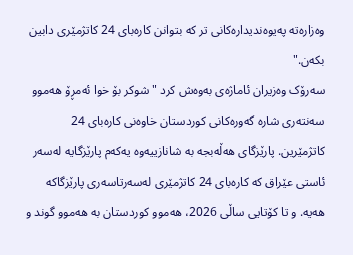وەزارەتە پەیوەندیدارەکانی تر کە بتوانن کارەبای 24 کاتژمێری دابین بکەن."
سەرۆک وەزیران ئاماژەی بەوەش کرد "شوکر بۆ خوا ئەمڕۆ هەموو سەنتەری شارە گەورەکانی کوردستان خاوەنی کارەبای 24 کاتژمێرین. پارێزگای هەڵەبجە بە شانازییەوە یەکەم پارێزگایە لەسەر ئاستی عێراق کە کارەبای 24 کاتژمێری لەسەرتاسەری پارێزگاکە هەیە. و تا کۆتایی ساڵی 2026، هەموو کوردستان بە هەموو گوند و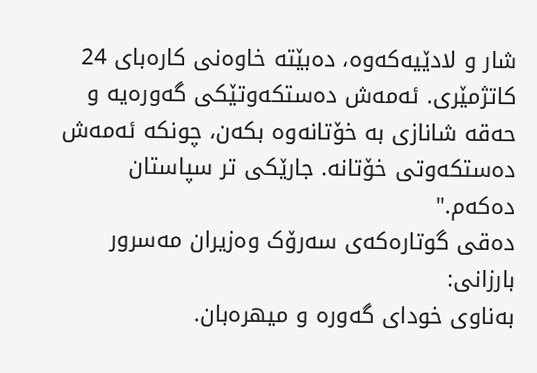شار و لادێیەکەوە، دەبێتە خاوەنی کارەبای 24 کاتژمێری. ئەمەش دەستکەوتێکی گەورەیە و حەقە شانازی بە خۆتانەوە بکەن، چونکە ئەمەش دەستکەوتی خۆتانە. جارێکی تر سپاستان دەکەم."
دەقی گوتارەکەی سەرۆک وەزیران مەسرور بارزانی:
بەناوی خودای گەورە و میهرەبان.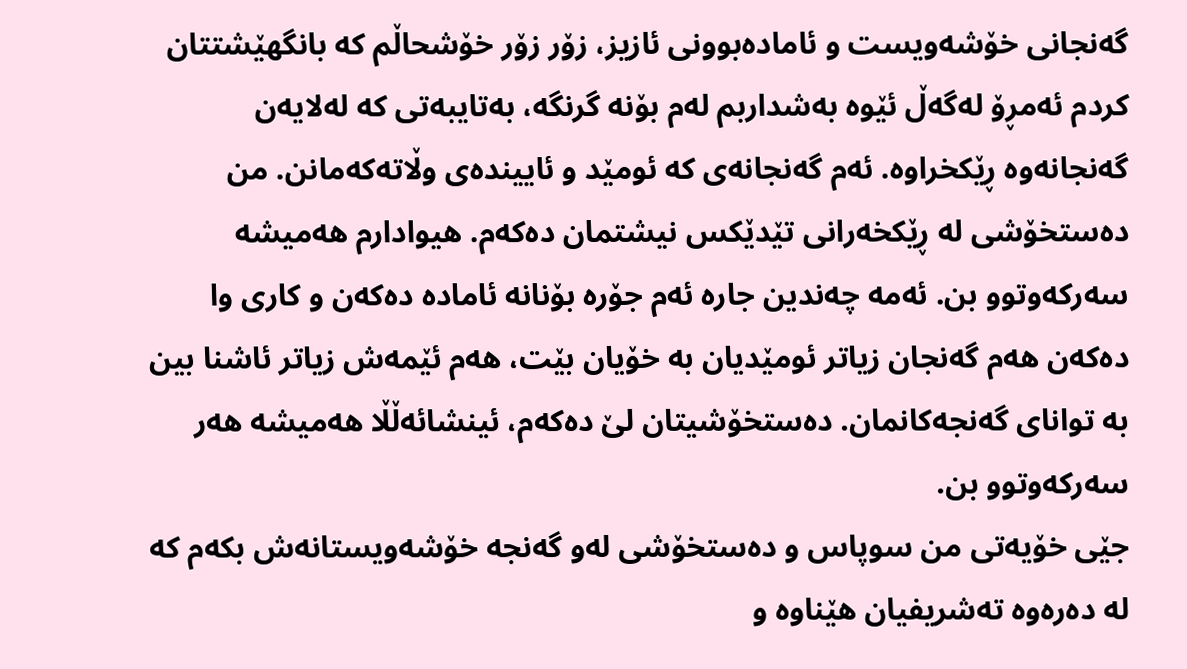گەنجانی خۆشەویست و ئامادەبوونی ئازیز، زۆر زۆر خۆشحاڵم کە بانگهێشتتان کردم ئەمڕۆ لەگەڵ ئێوە بەشداربم لەم بۆنە گرنگە، بەتایبەتی کە لەلایەن گەنجانەوە ڕێکخراوە. ئەم گەنجانەی کە ئومێد و ئاییندەی وڵاتەکەمانن. من دەستخۆشی لە ڕێکخەرانی تێدێکس نیشتمان دەکەم. هیوادارم هەمیشە سەرکەوتوو بن. ئەمە چەندین جارە ئەم جۆرە بۆنانە ئامادە دەکەن و کاری وا دەکەن هەم گەنجان زیاتر ئومێدیان بە خۆیان بێت، هەم ئێمەش زیاتر ئاشنا بین بە توانای گەنجەکانمان. دەستخۆشیتان لێ دەکەم، ئینشائەڵڵا هەمیشە هەر سەرکەوتوو بن.
جێی خۆیەتی من سوپاس و دەستخۆشی لەو گەنجە خۆشەویستانەش بکەم کە لە دەرەوە تەشریفیان هێناوە و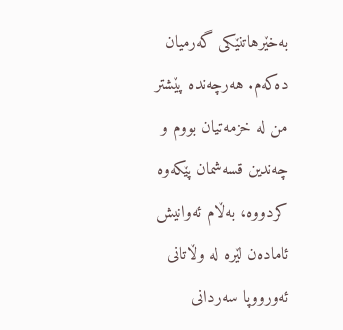بەخێرهاتنێکی گەرمیان دەکەم. هەرچەندە پێشتر من لە خزمەتیان بووم و چەندین قسەشمان پێکەوە کردووە، بەڵام ئەوانیش ئامادەن لێرە لە وڵاتانی ئەورووپا سەردانی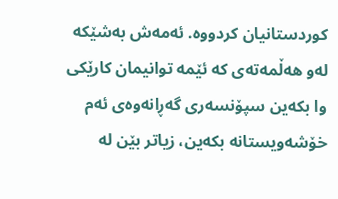کوردستانیان کردووە. ئەمەش بەشێکە لەو هەڵمەتەی کە ئێمە توانیمان کارێکی وا بکەین سپۆنسەری گەڕانەوەی ئەم خۆشەویستانە بکەین، زیاتر بێن لە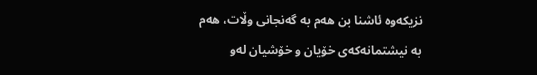نزیکەوە ئاشنا بن هەم بە گەنجانی وڵات، هەم بە نیشتمانەکەی خۆیان و خۆشیان لەو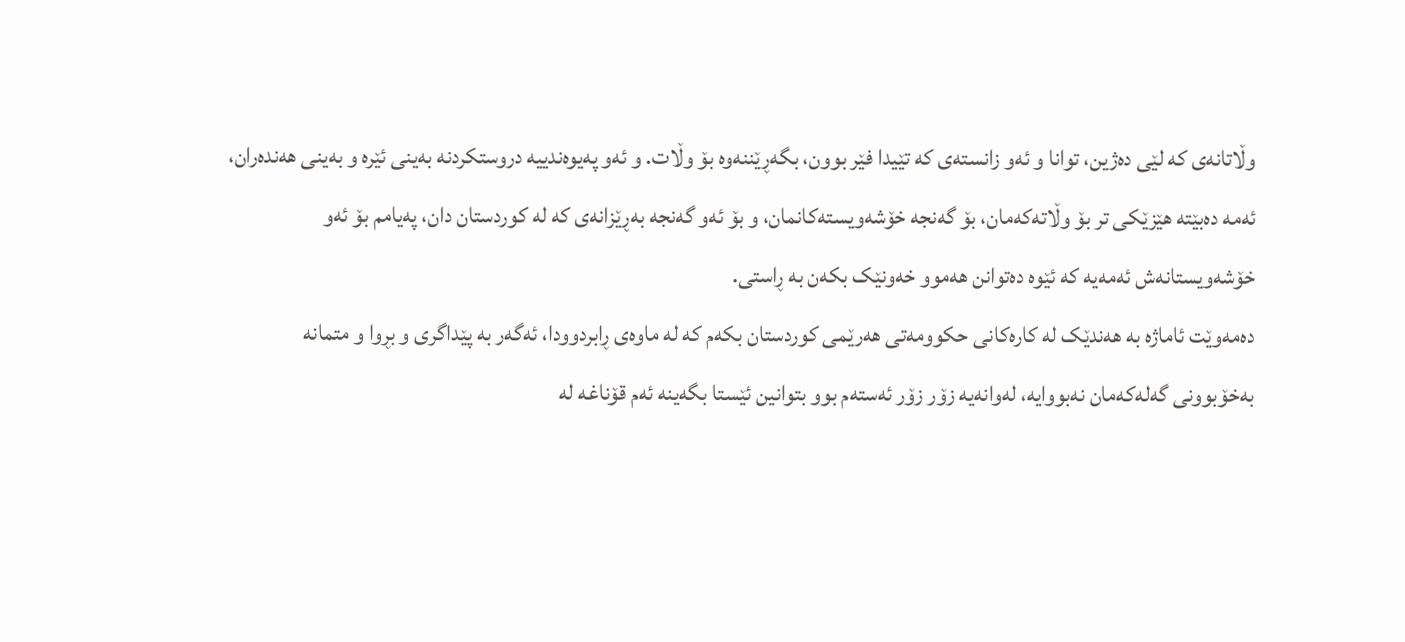وڵاتانەی کە لێی دەژین، توانا و ئەو زانستەی کە تێیدا فێر بوون، بگەڕێننەوە بۆ وڵات. و ئەو پەیوەندییە دروستکردنە بەینی ئێرە و بەینی هەندەران، ئەمە دەبێتە هێزێکی تر بۆ وڵاتەکەمان، بۆ گەنجە خۆشەویستەکانمان، و بۆ ئەو گەنجە بەڕێزانەی کە لە کوردستان دان، پەیامم بۆ ئەو خۆشەویستانەش ئەمەیە کە ئێوە دەتوانن هەموو خەونێک بکەن بە ڕاستی.
دەمەوێت ئاماژە بە هەندێک لە کارەکانی حکوومەتی هەرێمی کوردستان بکەم کە لە ماوەی ڕابردوودا، ئەگەر بە پێداگری و بڕوا و متمانە بەخۆبوونی گەلەکەمان نەبووایە، لەوانەیە زۆر زۆر ئەستەم بوو بتوانین ئێستا بگەینە ئەم قۆناغە لە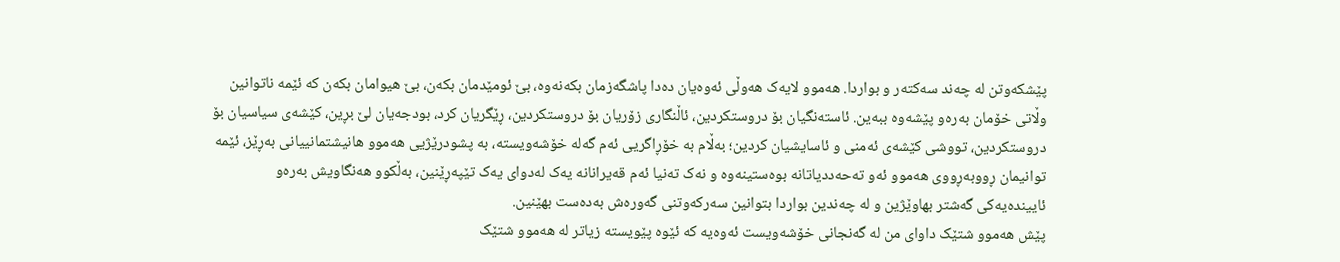پێشکەوتن لە چەند سەکتەر و بواردا. هەموو لایەک هەوڵی ئەوەیان دەدا پاشگەزمان بکەنەوە، بێ ئومێدمان بکەن، بێ هیوامان بکەن کە ئێمە ناتوانین وڵاتی خۆمان بەرەو پێشەوە ببەین. ئاستەنگیان بۆ دروستکردین، ئاڵنگاری زۆریان بۆ دروستکردین، ڕێگریان کرد، بودجەیان لێ بڕین، کێشەی سیاسیان بۆ دروستکردین، تووشی کێشەی ئەمنی و ئاسایشیان کردین؛ بەڵام بە خۆڕاگریی ئەم گەلە خۆشەویستە، بە پشودرێژیی هەموو هانیشتمانییانی بەڕێز، ئێمە توانیمان ڕووبەڕووی هەموو ئەو تەحەددیاتانە بوەستینەوە و نەک تەنیا ئەم قەیرانانە یەک لەدوای یەک تێپەڕێنین، بەڵکوو هەنگاویش بەرەو ئاییندەیەکی گەشتر بهاوێژین و لە چەندین بواردا بتوانین سەرکەوتنی گەورەش بەدەست بهێنین.
پێش هەموو شتێک داوای من لە گەنجانی خۆشەویست ئەوەیە کە ئێوە پێویستە زیاتر لە هەموو شتێک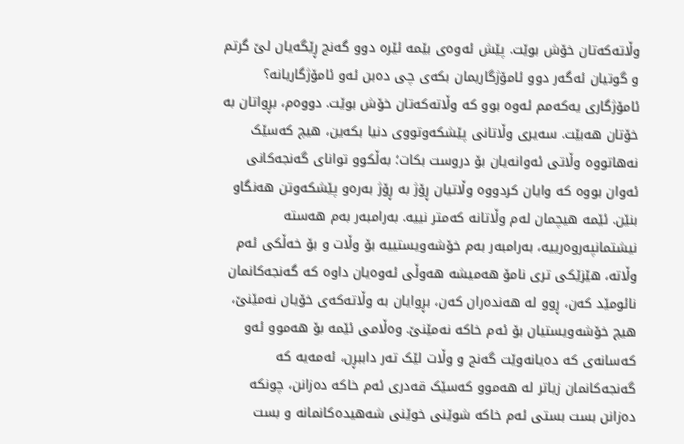وڵاتەکەتان خۆش بوێت. پێش ئەوەی بێمە ئێرە دوو گەنج ڕێگەیان لێ گرتم و گوتیان ئەگەر دوو ئامۆژگاریمان بکەی چی دەبن ئەو ئامۆژگاریانە؟ ئامۆژگاری یەکەمم ئەوە بوو کە وڵاتەکەتان خۆش بوێت. دووەم، بڕواتان بە خۆتان هەبێت. سەیری وڵاتانی پێشکەوتووی دنیا بکەین، هیچ کەسێک نەهاتووە وڵاتی ئەوانەیان بۆ دروست بکات؛ بەڵکوو توانای گەنجەکانی ئەوان بووە کە وایان کردووە وڵاتیان ڕۆژ بە ڕۆژ بەرەو پێشکەوتن هەنگاو بنێن. ئێمە هیچمان لەم وڵاتانە کەمتر نییە. بەرامبەر بەم هەستە نیشتمانپەروەرییە، بەرامبەر بەم خۆشەویستییە بۆ وڵات و بۆ خەڵکی ئەم وڵاتە، هێزێکی تری نامۆ هەمیشە هەوڵی ئەوەیان داوە کە گەنجەکانمان نائومێد کەن، ڕوو لە هەندەران کەن، بڕوایان بە وڵاتەکەی خۆیان نەمێنێ، هیچ خۆشەویستیان بۆ ئەم خاکە نەمێنێ. وەڵامی ئێمە بۆ هەموو ئەو کەسانەی کە دەیانەوێت گەنج و وڵات لێک تەر داببڕن، ئەمەیە کە گەنجەکانمان زیاتر لە هەموو کەسێک قەدری ئەم خاکە دەزانن، چونکە دەزانن بست بستی ئەم خاکە شوێنی خوێنی شەهیدەکانمانە و بست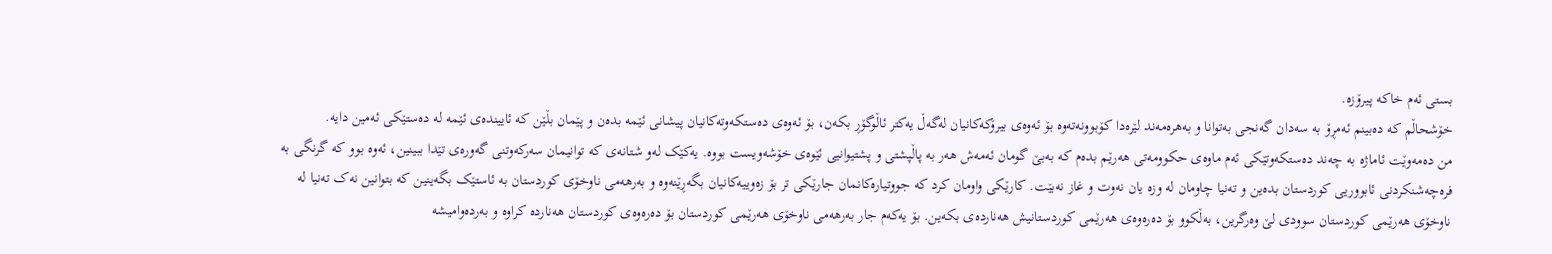بستی ئەم خاکە پیرۆزە.
خۆشحاڵم کە دەبینم ئەمڕۆ بە سەدان گەنجی بەتوانا و بەهرەمەند لێرەدا کۆبوونەتەوە بۆ ئەوەی بیرۆکەکانیان لەگەڵ یەکتر ئاڵوگۆڕ بکەن، بۆ ئەوەی دەستکەوتەکانیان پیشانی ئێمە بدەن و پێمان بڵێن کە ئاییندەی ئێمە لە دەستێکی ئەمین دایە.
من دەمەوێت ئاماژە بە چەند دەستکەوتێکی ئەم ماوەی حکوومەتی هەرێم بدەم کە بەبێ گومان ئەمەش هەر بە پاڵپشتی و پشتیوانیی ئێوەی خۆشەویست بووە. یەکێک لەو شتانەی کە توانیمان سەرکەوتنی گەورەی تێدا ببینین، ئەوە بوو کە گرنگی بە فرەچەشنکردنی ئابووریی کوردستان بدەین و تەنیا چاومان لە وزە یان نەوت و غاز نەبێت. کارێکی واومان کرد کە جووتیارەکانمان جارێکی تر بۆ زەوییەکانیان بگەڕێنەوە و بەرهەمی ناوخۆی کوردستان بە ئاستێک بگەینین کە بتوانین نەک تەنیا لە ناوخۆی هەرێمی کوردستان سوودی لێ وەرگرین، بەڵکوو بۆ دەرەوەی هەرێمی کوردستانیش هەناردەی بکەین. بۆ یەکەم جار بەرهەمی ناوخۆی هەرێمی کوردستان بۆ دەرەوەی کوردستان هەناردە کراوە و بەردەوامیشە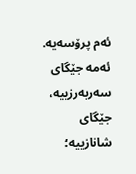ئەم پرۆسەیە. ئەمە جێگای سەربەرزییە، جێگای شانازییە؛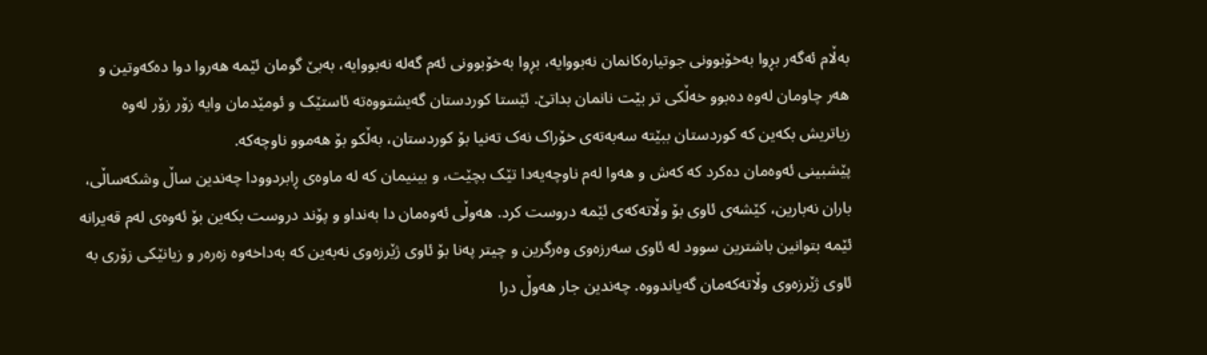بەڵام ئەگەر بڕوا بەخۆبوونی جوتیارەکانمان نەبووایە، بڕوا بەخۆبوونی ئەم گەلە نەبووایە، بەبێ گومان ئێمە هەروا دوا دەکەوتین و هەر چاومان لەوە دەبوو خەڵکی تر بێت نانمان بداتێ. ئێستا کوردستان گەیشتووەتە ئاستێک و ئومێدمان وایە زۆر زۆر لەوە زیاتریش بکەین کە کوردستان ببێتە سەبەتەی خۆراک نەک تەنیا بۆ کوردستان، بەڵکو بۆ هەموو ناوچەکە.
پێشبینی ئەوەمان دەکرد کە کەش و هەوا لەم ناوچەیەدا تێک بچێت، و بینیمان کە لە ماوەی ڕابردوودا چەندین ساڵ وشکەساڵی، باران نەبارین، کێشەی ئاوی بۆ وڵاتەکەی ئێمە دروست کرد. هەوڵی ئەوەمان دا بەنداو و پۆند دروست بکەین بۆ ئەوەی لەم قەیرانە ئێمە بتوانین باشترین سوود لە ئاوی سەرزەوی وەرگرین و چیتر پەنا بۆ ئاوی ژێرزەوی نەبەین کە بەداخەوە زەرەر و زیانێکی زۆری بە ئاوی ژێرزەوی وڵاتەکەمان گەیاندووە. چەندین جار هەوڵ درا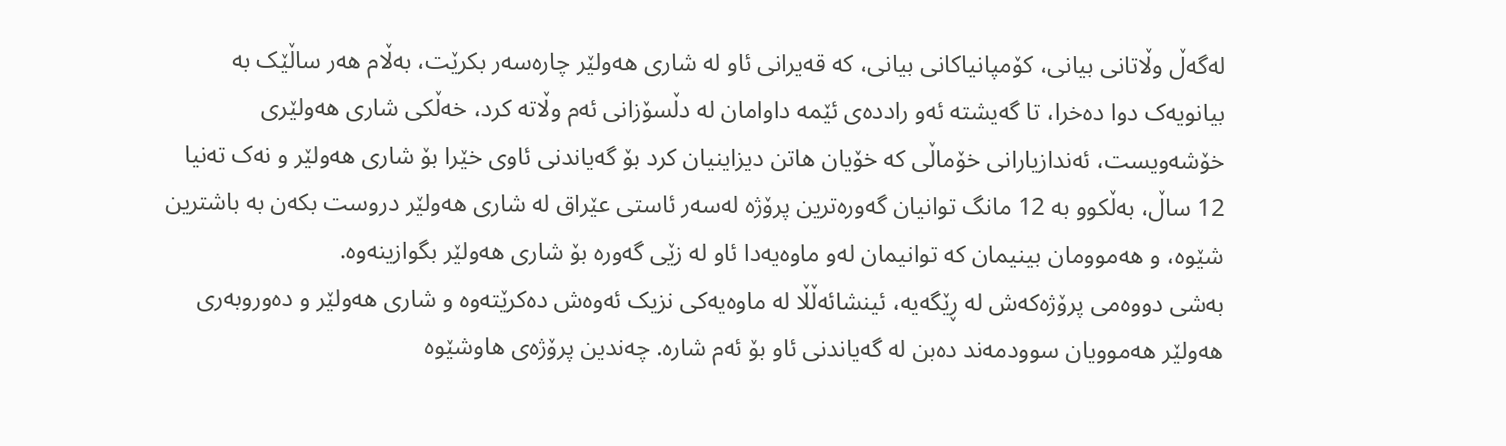لەگەڵ وڵاتانی بیانی، کۆمپانیاکانی بیانی، کە قەیرانی ئاو لە شاری هەولێر چارەسەر بکرێت، بەڵام هەر ساڵێک بە بیانویەک دوا دەخرا، تا گەیشتە ئەو راددەی ئێمە داوامان لە دڵسۆزانی ئەم وڵاتە کرد، خەڵکی شاری هەولێری خۆشەویست، ئەندازیارانی خۆماڵی کە خۆیان هاتن دیزاینیان کرد بۆ گەیاندنی ئاوی خێرا بۆ شاری هەولێر و نەک تەنیا 12 ساڵ، بەڵکوو بە 12 مانگ توانیان گەورەترین پرۆژە لەسەر ئاستی عێراق لە شاری هەولێر دروست بکەن بە باشترین شێوە، و هەموومان بینیمان کە توانیمان لەو ماوەیەدا ئاو لە زێی گەورە بۆ شاری هەولێر بگوازینەوە.
بەشی دووەمی پرۆژەکەش لە ڕێگەیە، ئینشائەڵڵا لە ماوەیەکی نزیک ئەوەش دەکرێتەوە و شاری هەولێر و دەوروبەری هەولێر هەموویان سوودمەند دەبن لە گەیاندنی ئاو بۆ ئەم شارە. چەندین پرۆژەی هاوشێوە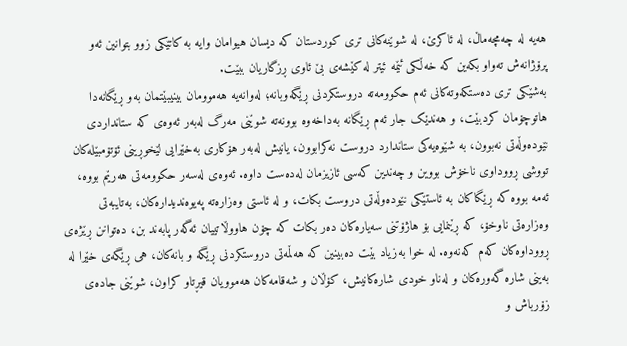هەیە لە چەمچەماڵ، لە ئاکرێ، لە شوێنەکانی تری کوردستان کە دیسان هیوامان وایە بە کاتێکی زوو بتوانین ئەو پرۆژانەش تەواو بکەین کە خەڵکی ئێمە ئیتر لە کێشەی بێ ئاوی ڕزگاریان ببێت.
بەشێکی تری دەستکەوتەکانی ئەم حکوومەتە دروستکردنی ڕێگەوبانە؛ لەوانەیە هەموومان بینیبێتمان بەو ڕێگانەدا هاتوچۆمان کردبێت، و هەندێک جار ئەم ڕێگانە بەداخەوە بوونەتە شوێنی مەرگ لەبەر ئەوەی کە ستانداردی نێودەوڵەتی نەبوون، بە شێوەیەکی ستاندارد دروست نەکرابوون، یانیش لەبەر هۆکاری بەخێرایی لێخوڕینی ئۆتۆمبێلەکان تووشی ڕووداوی ناخۆش بووین و چەندین کەسی ئازیزمان لەدەست داوە. ئەوەی لەسەر حکوومەتی هەرێم بووە، ئەمە بووە کە ڕێگاکان بە ئاستێکی نێودەوڵەتی دروست بکات، و لە ئاستی وەزارەتە پەیوەندیدارەکان، بەتایبەتی وەزارەتی ناوخۆ، کە ڕێنمایی بۆ هاژۆتنی سەیارەکان دەر بکات کە چۆن هاووڵاتییان ئەگەر پابەند بن، دەتوانن ڕێژەی ڕووداوەکان کەم کەنەوە. لە خوا بەزیاد بێت دەبینین کە هەڵمەتی دروستکردنی ڕێگە و بانەکان، هی ڕێگەی خێرا لە بەینی شارە گەورەکان و لەناو خودی شارەکانیش، کۆڵان و شەقامەکان هەموویان قیڕتاو کراون، شوێنی جادەی زۆرباش و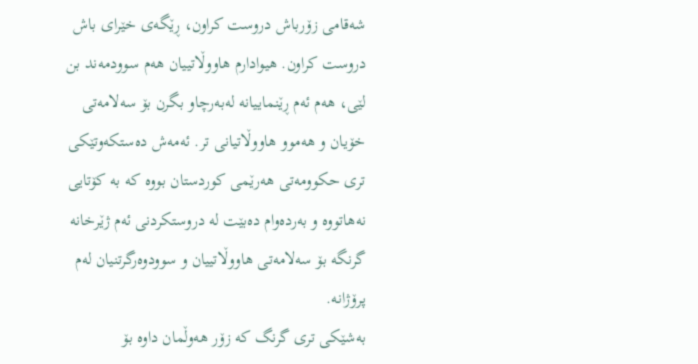شەقامی زۆرباش دروست کراون، ڕێگەی خێرای باش دروست کراون. هیوادارم هاووڵاتییان هەم سوودمەند بن لێی، هەم ئەم ڕێنماییانە لەبەرچاو بگرن بۆ سەلامەتی خۆیان و هەموو هاووڵاتیانی تر. ئەمەش دەستکەوتێکی تری حکوومەتی هەرێمی کوردستان بووە کە بە کۆتایی نەهاتووە و بەردەوام دەبێت لە دروستکردنی ئەم ژێرخانە گرنگە بۆ سەلامەتی هاووڵاتییان و سوودوەرگرتنیان لەم پرۆژانە.
بەشێکی تری گرنگ کە زۆر هەوڵمان داوە بۆ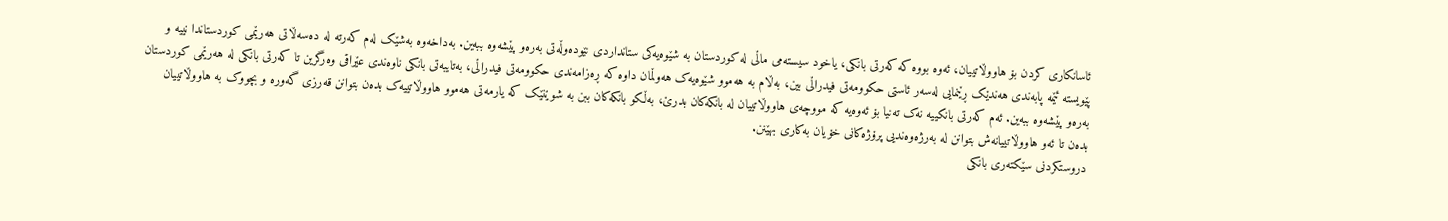ئاسانکاری کردن بۆ هاووڵاتییان، ئەوە بووە کە کەرتی بانکی، یاخود سیستەمی ماڵی لە کوردستان بە شێوەیەکی ستانداردی نێودەوڵەتی بەرەو پێشەوە ببەین. بەداخەوە بەشێک لەم کەرتە لە دەسەڵاتی هەرێمی کوردستاندا نییە و پێویستە ئێمە پابەندی هەندێک ڕێنمایی لەسەر ئاستی حکوومەتی فیدراڵی بین، بەڵام بە هەموو شێوەیەک هەوڵمان داوە کە ڕەزامەندی حکوومەتی فیدراڵی، بەتایبەتی بانکی ناوەندی عێراقی وەرگرین تا کەرتی بانکی لە هەرێمی کوردستان بەرەو پێشەوە ببەین. ئەم کەرتی بانکییە نەک تەنیا بۆ ئەوەیە کە مووچەی هاووڵاتییان لە بانکەکان بدرێ، بەڵکو بانکەکان ببن بە شوێنێک کە یارمەتی هەموو هاووڵاتییەک بدەن بتوانن قەرزی گەورە و بچووک بە هاووڵاتییان بدەن تا ئەو هاووڵاتییانەش بتوانن لە بەرژەوەندیی پرۆژەکانی خۆیان بەکاری بهێنن.
دروستکردنی سێکتەری بانکی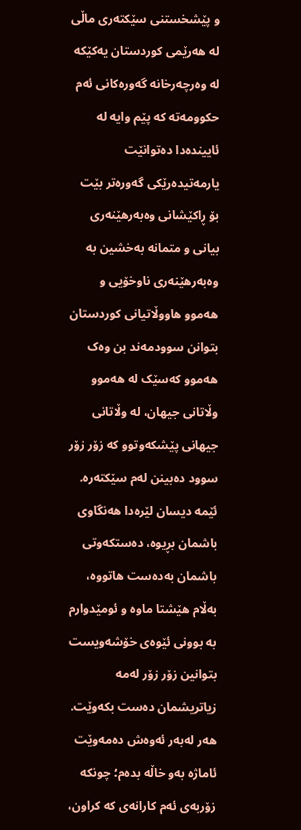و پێشخستنی سێکتەری ماڵی لە هەرێمی کوردستان یەکێکە لە وەرچەرخانە گەورەکانی ئەم حکوومەتە کە پێم وایە لە ئاییندەدا دەتوانێت یارمەتیدەرێکی گەورەتر بێت بۆ ڕاکێشانی وەبەرهێنەری بیانی و متمانە بەخشین بە وەبەرهێنەری ناوخۆیی و هەموو هاووڵاتیانی کوردستان بتوانن سوودمەند بن وەک هەموو کەسێک لە هەموو وڵاتانی جیهان، لە وڵاتانی جیهانی پێشکەوتوو کە زۆر زۆر سوود دەبینن لەم سێکتەرە. ئێمە دیسان لێرەدا هەنگاوی باشمان بڕیوە، دەستکەوتی باشمان بەدەست هاتووە، بەڵام هێشتا ماوە و ئومێدوارم بە بوونی ئێوەی خۆشەویست بتوانین زۆر زۆر لەمە زیاتریشمان دەست بکەوێت. هەر لەبەر ئەوەش دەمەوێت ئاماژە بەو خاڵە بدەم؛ چونکە زۆربەی ئەم کارانەی کە کراون،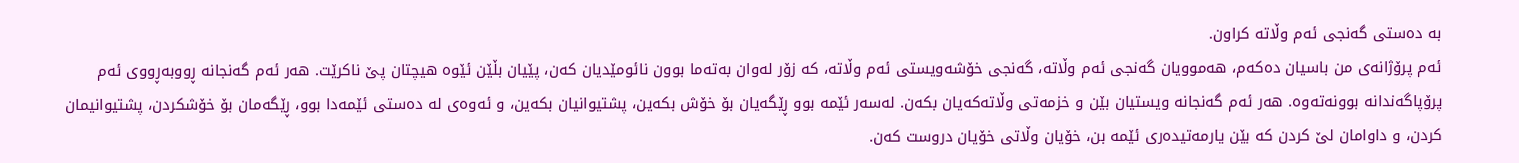بە دەستی گەنجی ئەم وڵاتە کراون.
ئەم پرۆژانەی من باسیان دەکەم، هەموویان گەنجی ئەم وڵاتە، گەنجی خۆشەویستی ئەم وڵاتە، کە زۆر لەوان بەتەما بوون نائومێدیان کەن، پێیان بڵێن ئێوە هیچتان پێ ناکرێت. هەر ئەم گەنجانە ڕووبەڕووی ئەم پرۆپاگەندانە بوونەتەوە. هەر ئەم گەنجانە ویستیان بێن و خزمەتی وڵاتەکەیان بکەن. لەسەر ئێمە بوو ڕێگەیان بۆ خۆش بکەین، پشتیوانیان بکەین، و ئەوەی لە دەستی ئێمەدا بوو، ڕێگەمان بۆ خۆشکردن، پشتیوانیمان کردن، و داوامان لێ کردن کە بێن یارمەتیدەری ئێمە بن، خۆیان وڵاتی خۆیان دروست کەن.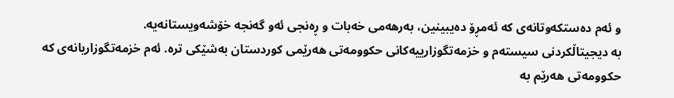و ئەم دەستکەوتانەی کە ئەمڕۆ دەیبینین، بەرهەمی خەبات و ڕەنجی ئەو گەنجە خۆشەویستانەیە.
بە دیجیتاڵکردنی سیستەم و خزمەتگوزارییەکانی حکوومەتی هەرێمی کوردستان بەشێکی ترە. ئەم خزمەتگوزاریانەی کە حکوومەتی هەرێم بە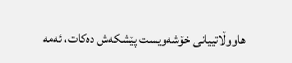هاووڵاتییانی خۆشەویست پێشکەش دەکات، ئەمە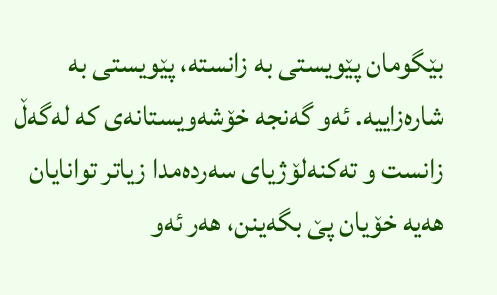بێگومان پێویستی بە زانستە، پێویستی بە شارەزاییە. ئەو گەنجە خۆشەویستانەی کە لەگەڵ زانست و تەکنەلۆژیای سەردەمدا زیاتر توانایان هەیە خۆیان پێ بگەینن، هەر ئەو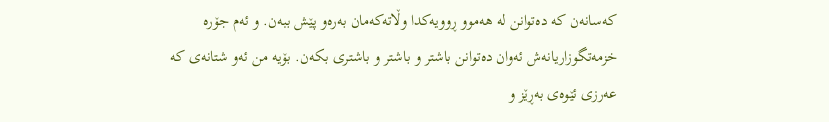کەسانەن کە دەتوانن لە هەموو ڕوویەکدا وڵاتەکەمان بەرەو پێش ببەن. و ئەم جۆرە خزمەتگوزاریانەش ئەوان دەتوانن باشتر و باشتر و باشتری بکەن. بۆیە من ئەو شتانەی کە عەرزی ئێوەی بەڕێز و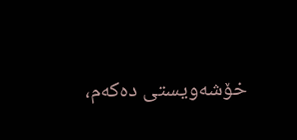خۆشەویستی دەکەم،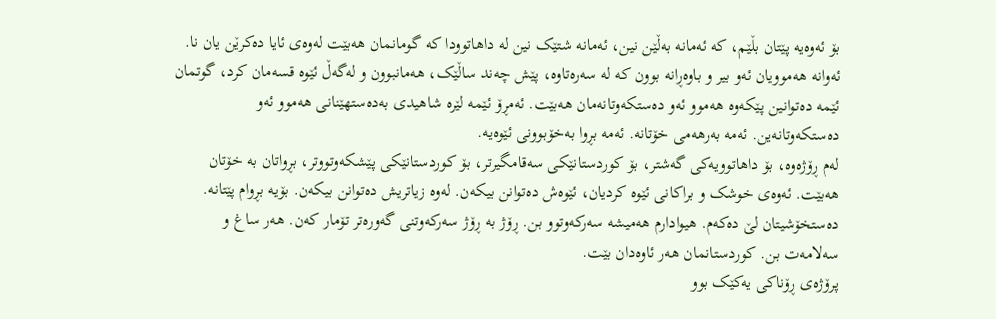بۆ ئەوەیە پێتان بڵێم، کە ئەمانە بەڵێن نین، ئەمانە شتێک نین لە داهاتوودا کە گومانمان هەبێت لەوەی ئایا دەکرێن یان نا. ئەوانە هەموویان ئەو بیر و باوەڕانە بوون کە لە سەرەتاوە، پێش چەند ساڵێک، هەمانبوون و لەگەڵ ئێوە قسەمان کرد، گوتمان ئێمە دەتوانین پێکەوە هەموو ئەو دەستکەوتانەمان هەبێت. ئەمڕۆ ئێمە لێرە شاهیدی بەدەستهێنانی هەموو ئەو دەستکەوتانەین. ئەمە بەرهەمی خۆتانە. ئەمە بڕوا بەخۆبوونی ئێوەیە.
لەم ڕۆژەوە، بۆ داهاتوویەکی گەشتر، بۆ کوردستانێکی سەقامگیرتر، بۆ کوردستانێکی پێشکەوتووتر، بڕواتان بە خۆتان هەبێت. ئەوەی خوشک و براکانی ئێوە کردیان، ئێوەش دەتوانن بیکەن. لەوە زیاتریش دەتوانن بیکەن. بۆیە بڕوام پێتانە. دەستخۆشیتان لێ دەکەم. هیوادارم هەمیشە سەرکەوتوو بن. ڕۆژ بە ڕۆژ سەرکەوتنی گەورەتر تۆمار کەن. هەر ساغ و سەلامەت بن. کوردستانمان هەر ئاوەدان بێت.
پرۆژەی ڕۆناکی یەکێک بوو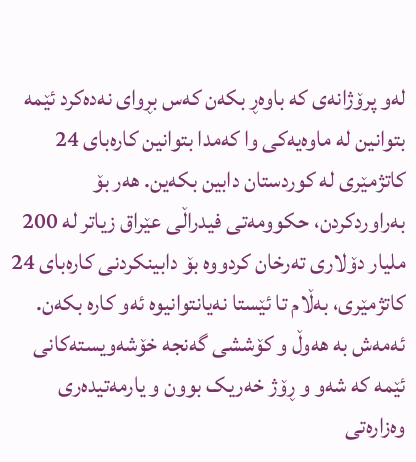لەو پرۆژانەی کە باوەڕ بکەن کەس بڕوای نەدەکرد ئێمە بتوانین لە ماوەیەکی وا کەمدا بتوانین کارەبای 24 کاتژمێری لە کوردستان دابین بکەین. هەر بۆ بەراوردکردن، حکوومەتی فیدراڵی عێراق زیاتر لە 200 ملیار دۆلاری تەرخان کردووە بۆ دابینکردنی کارەبای 24 کاتژمێری، بەڵام تا ئێستا نەیانتوانیوە ئەو کارە بکەن. ئەمەش بە هەوڵ و کۆششی گەنجە خۆشەویستەکانی ئێمە کە شەو و ڕۆژ خەریک بوون و یارمەتیدەری وەزارەتی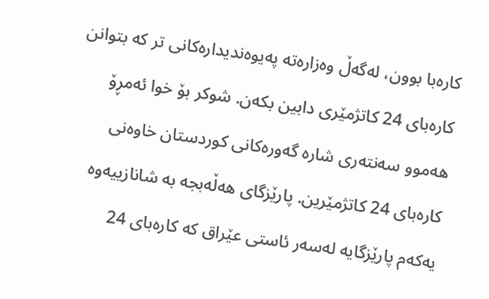کارەبا بوون، لەگەڵ وەزارەتە پەیوەندیدارەکانی تر کە بتوانن کارەبای 24 کاتژمێری دابین بکەن. شوکر بۆ خوا ئەمڕۆ هەموو سەنتەری شارە گەورەکانی کوردستان خاوەنی کارەبای 24 کاتژمێرین. پارێزگای هەڵەبجە بە شانازییەوە یەکەم پارێزگایە لەسەر ئاستی عێراق کە کارەبای 24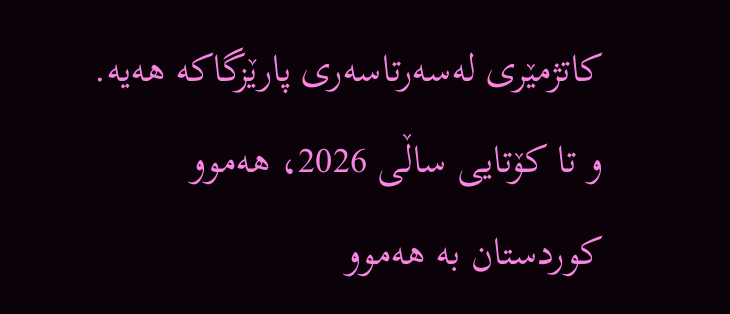کاتژمێری لەسەرتاسەری پارێزگاکە هەیە. و تا کۆتایی ساڵی 2026، هەموو کوردستان بە هەموو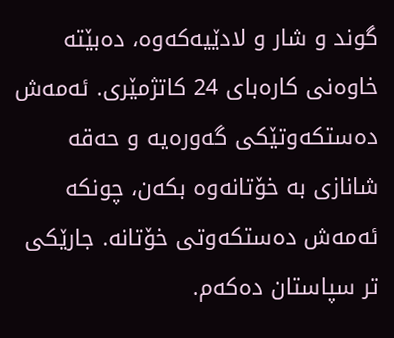گوند و شار و لادێیەکەوە، دەبێتە خاوەنی کارەبای 24 کاتژمێری. ئەمەش دەستکەوتێکی گەورەیە و حەقە شانازی بە خۆتانەوە بکەن، چونکە ئەمەش دەستکەوتی خۆتانە. جارێکی تر سپاستان دەکەم.